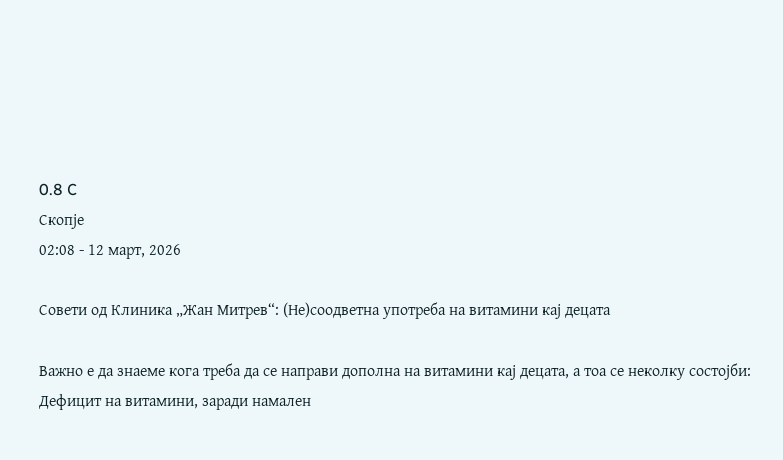0.8 C
Скопје
02:08 - 12 март, 2026

Совети од Клиника „Жан Митрев“: (Не)соодветна употреба на витамини кај децата

Важно е да знаеме кога треба да се направи дополна на витамини кај децата, а тоа се неколку состојби: Дефицит на витамини, заради намален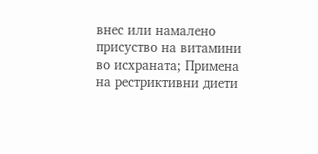внес или намалено присуство на витамини во исхраната; Примена на рестриктивни диети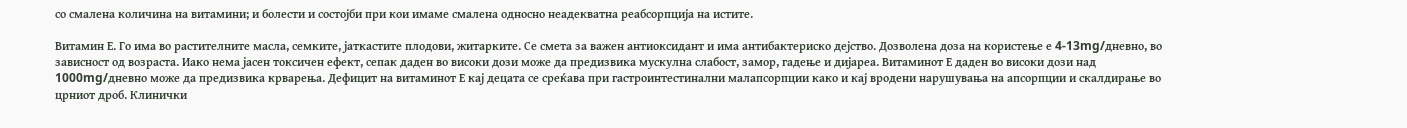со смалена количина на витамини; и болести и состојби при кои имаме смалена односно неадекватна реабсорпција на истите.

Витамин Е. Го има во растителните масла, семките, јаткастите плодови, житарките. Се смета за важен антиоксидант и има антибактериско дејство. Дозволена доза на користење е 4-13mg/дневно, во зависност од возраста. Иако нема јасен токсичен ефект, сепак даден во високи дози може да предизвика мускулна слабост, замор, гадење и дијареа. Витаминот Е даден во високи дози над 1000mg/дневно може да предизвика крварења. Дефицит на витаминот Е кај децата се среќава при гастроинтестинални малапсорпции како и кај вродени нарушувања на апсорпции и скалдирање во црниот дроб. Клинички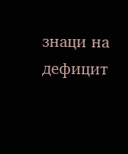знаци на дефицит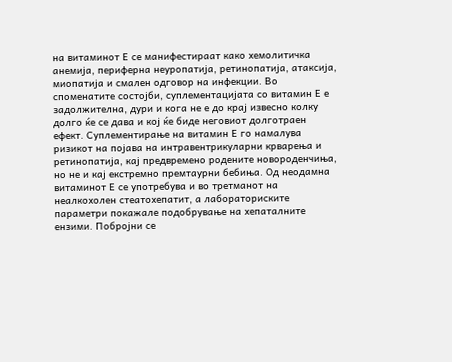на витаминот Е се манифестираат како хемолитичка анемија, периферна неуропатија, ретинопатија, атаксија, миопатија и смален одговор на инфекции. Во споменатите состојби, суплементацијата со витамин Е е задолжителна, дури и кога не е до крај извесно колку долго ќе се дава и кој ќе биде неговиот долготраен ефект. Суплементирање на витамин Е го намалува ризикот на појава на интравентрикуларни крварења и ретинопатија, кај предвремено родените новороденчиња, но не и кај екстремно премтаурни бебиња. Од неодамна витаминот Е се употребува и во третманот на неалкохолен стеатохепатит, а лабораториските параметри покажале подобрување на хепаталните ензими. Побројни се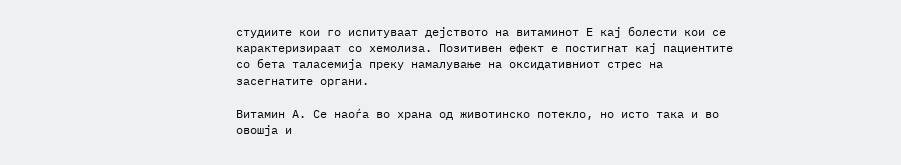студиите кои го испитуваат дејството на витаминот Е кај болести кои се карактеризираат со хемолиза. Позитивен ефект е постигнат кај пациентите со бета таласемија преку намалување на оксидативниот стрес на засегнатите органи.

Витамин А. Се наоѓа во храна од животинско потекло, но исто така и во овошја и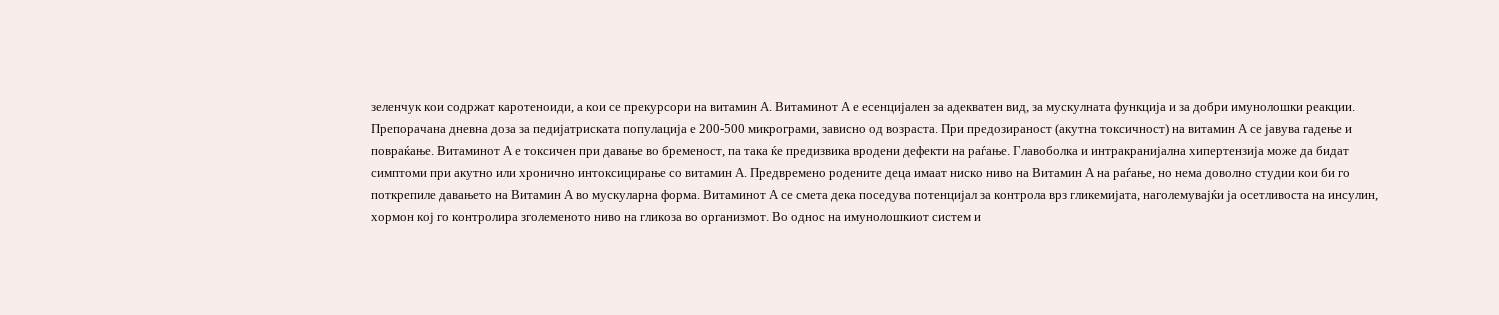зеленчук кои содржат каротеноиди, а кои се прекурсори на витамин А. Витаминот А е есенцијален за адекватен вид, за мускулната функција и за добри имунолошки реакции. Препорачана дневна доза за педијатриската популација е 200-500 микрограми, зависно од возраста. При предозираност (акутна токсичност) на витамин А се јавува гадење и повраќање. Витаминот А е токсичен при давање во бременост, па така ќе предизвика вродени дефекти на раѓање. Главоболка и интракранијална хипертензија може да бидат симптоми при акутно или хронично интоксицирање со витамин А. Предвремено родените деца имаат ниско ниво на Витамин А на раѓање, но нема доволно студии кои би го поткрепиле давањето на Витамин А во мускуларна форма. Витаминот А се смета дека поседува потенцијал за контрола врз гликемијата, наголемувајќи ја осетливоста на инсулин, хормон кој го контролира зголеменото ниво на гликоза во организмот. Во однос на имунолошкиот систем и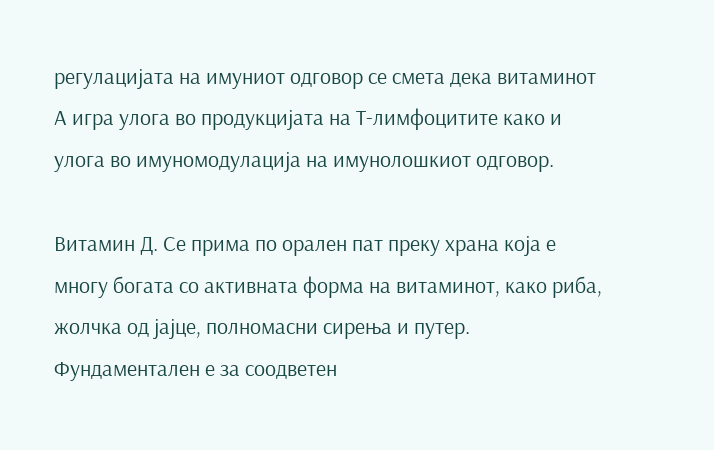регулацијата на имуниот одговор се смета дека витаминот А игра улога во продукцијата на Т-лимфоцитите како и улога во имуномодулација на имунолошкиот одговор.

Витамин Д. Се прима по орален пат преку храна која е многу богата со активната форма на витаминот, како риба, жолчка од јајце, полномасни сирења и путер. Фундаментален е за соодветен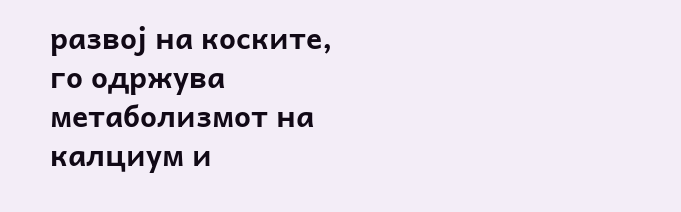развој на коските, го одржува метаболизмот на калциум и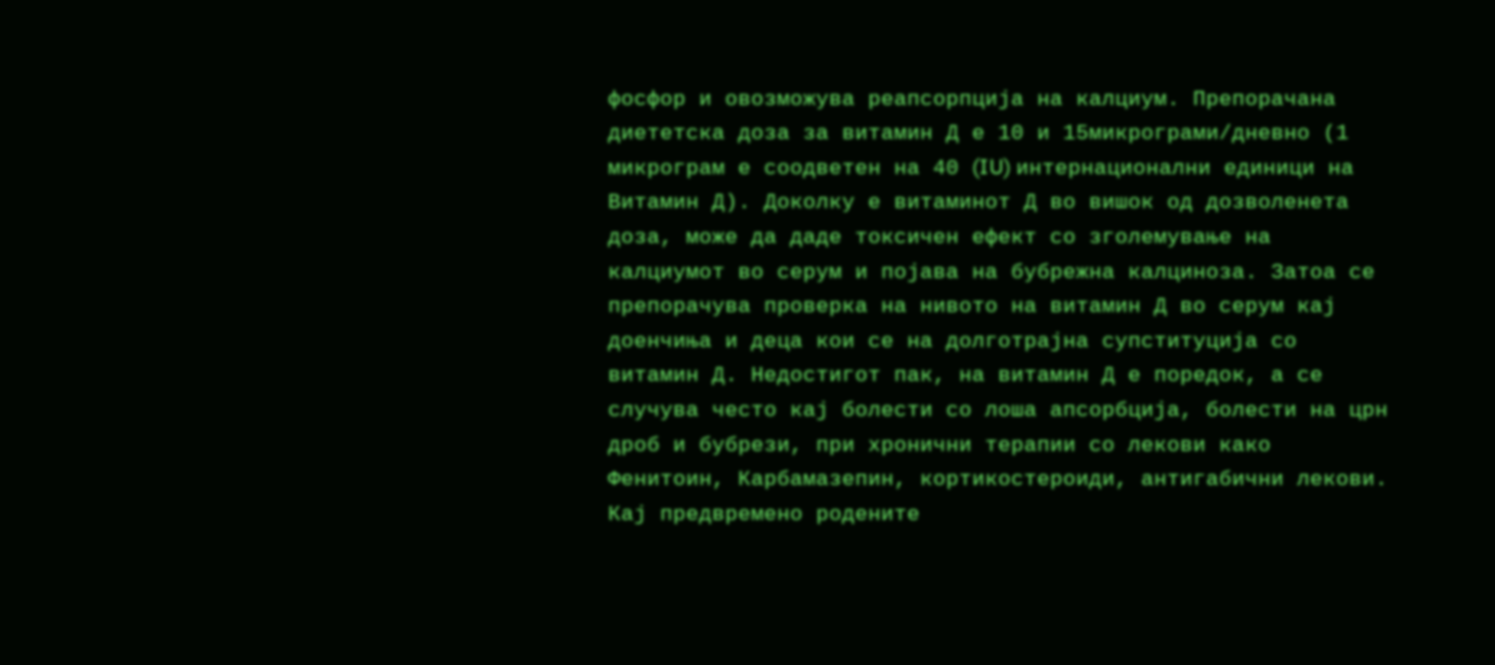фосфор и овозможува реапсорпција на калциум. Препорачана диететска доза за витамин Д е 10 и 15микрограми/дневно (1 микрограм е соодветен на 40 (IU) интернационални единици на Витамин Д). Доколку е витаминот Д во вишок од дозволенета доза, може да даде токсичен ефект со зголемување на калциумот во серум и појава на бубрежна калциноза. Затоа се препорачува проверка на нивото на витамин Д во серум кај доенчиња и деца кои се на долготрајна супституција со витамин Д. Недостигот пак, на витамин Д е поредок, а се случува често кај болести со лоша апсорбција, болести на црн дроб и бубрези, при хронични терапии со лекови како Фенитоин, Карбамазепин, кортикостероиди, антигабични лекови. Кај предвремено родените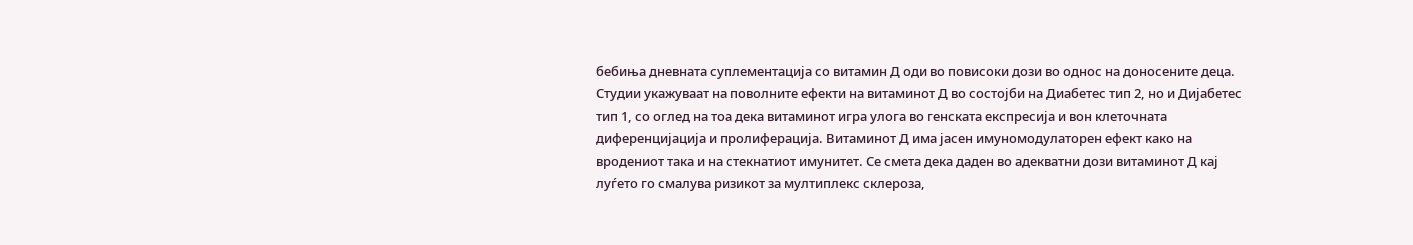бебиња дневната суплементација со витамин Д оди во повисоки дози во однос на доносените деца. Студии укажуваат на поволните ефекти на витаминот Д во состојби на Диабетес тип 2, но и Дијабетес тип 1, со оглед на тоа дека витаминот игра улога во генската експресија и вон клеточната диференцијација и пролиферација. Витаминот Д има јасен имуномодулаторен ефект како на вродениот така и на стекнатиот имунитет. Се смета дека даден во адекватни дози витаминот Д кај луѓето го смалува ризикот за мултиплекс склероза,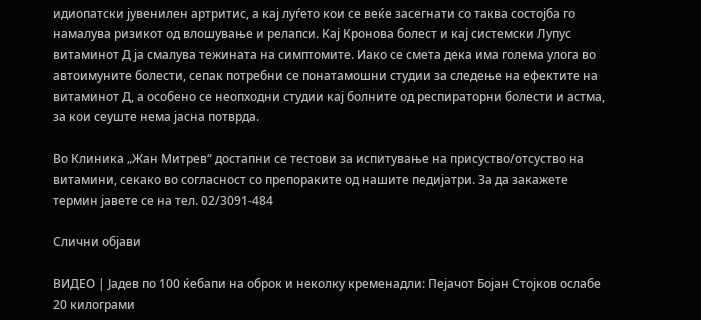идиопатски јувенилен артритис, а кај луѓето кои се веќе засегнати со таква состојба го намалува ризикот од влошување и релапси. Кај Кронова болест и кај системски Лупус витаминот Д ја смалува тежината на симптомите. Иако се смета дека има голема улога во автоимуните болести, сепак потребни се понатамошни студии за следење на ефектите на витаминот Д, а особено се неопходни студии кај болните од респираторни болести и астма, за кои сеуште нема јасна потврда.

Во Клиника „Жан Митрев“ достапни се тестови за испитување на присуство/отсуство на витамини, секако во согласност со препораките од нашите педијатри. За да закажете термин јавете се на тел. 02/3091-484

Слични објави

ВИДЕО | Јадев по 100 ќебапи на оброк и неколку кременадли: Пејачот Бојан Стојков ослабе 20 килограми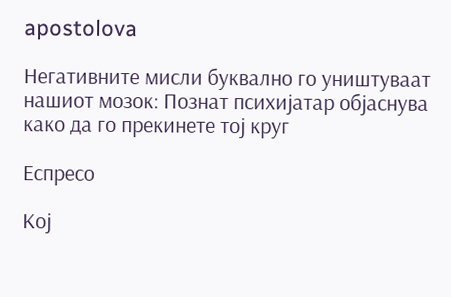apostolova

Негативните мисли буквално го уништуваат нашиот мозок: Познат психијатар објаснува како да го прекинете тој круг

Еспресо

Кој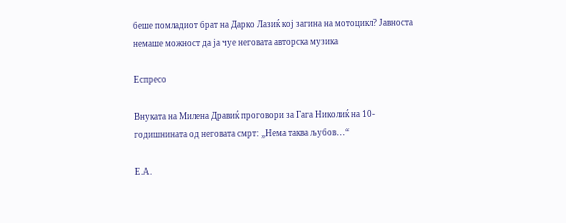беше помладиот брат на Дарко Лазиќ кој загина на мотоцикл? Јавноста немаше можност да ја чуе неговата авторска музика

Еспресо

Внуката на Милена Дравиќ проговори за Гага Николиќ на 10-годишнината од неговата смрт: „Нема таква љубов…“

Е.А.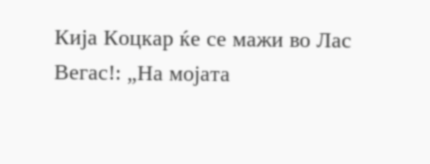Кија Коцкар ќе се мажи во Лас Вегас!: „На мојата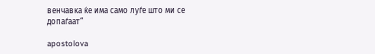венчавка ќе има само луѓе што ми се допаѓаат“

apostolova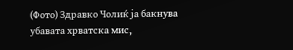(Фото) Здравко Чолиќ ја бакнува убавата хрватска мис,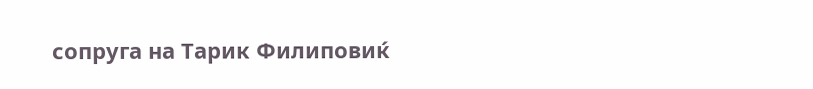сопруга на Тарик Филиповиќ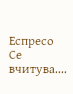Еспресо
Се вчитува....